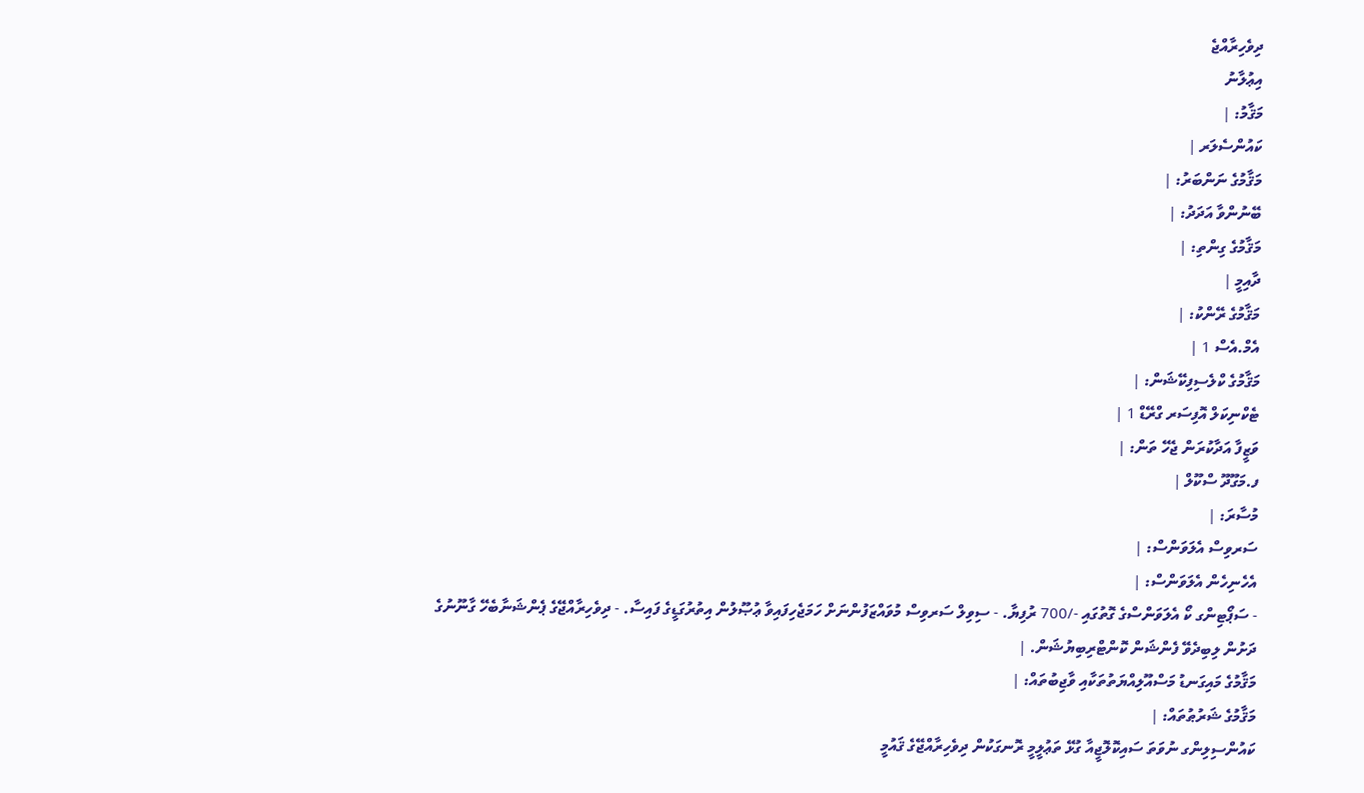ދިވެހިރާއްޖެ
އިޢުލާނު
މަޤާމު: |
ކައުންސެލަރ |
މަޤާމުގެ ނަންބަރު: |
ބޭނުންވާ އަދަދު: |
މަޤާމުގެ ގިންތި: |
ދާއިމީ |
މަޤާމުގެ ރޭންކު: |
އެމް.އެސް 1 |
މަޤާމުގެ ކްލެސިފިކޭޝަން: |
ޓެކްނިކަލް އޮފިސަރ ގްރޭޑް 1 |
ވަޒީފާ އަދާކުރަން ޖެހޭ ތަން: |
ފ.މަގޫދޫ ސްކޫލް |
މުސާރަ: |
ސަރވިސް އެލަވަންސް: |
އެހެނިހެން އެލަވަންސް: |
- ސަޕޯޓިންގ ކޯ އެލަވަންސްގެ ގޮތުގައި -/700 ރުފިޔާ. - ސިވިލް ސަރވިސް މުވައްޒަފުންނަށް ހަމަޖެހިފައިވާ ޢުޞޫލުން އިތުރުގަޑީގެ ފައިސާ. - ދިވެހިރާއްޖޭގެ ޕެންޝަނާބެހޭ ގާނޫނުގެ ދަށުން ލިބިދެވޭ ފެންޝަން ކޮންޓްރިބިޔުޝަން. |
މަޤާމުގެ މައިގަނޑު މަސްއޫލިއްޔަތުތަކާއި ވާޖިބުތައް: |
މަޤާމުގެ ޝަރުޠުތައް: |
ކައުންސިލިންގ ނުވަތަ ސައިކޮލޮޖީއާ ގުޅޭ ތަޢުލީމީ ރޮނގަކުން ދިވެހިރާއްޖޭގެ ޤައުމީ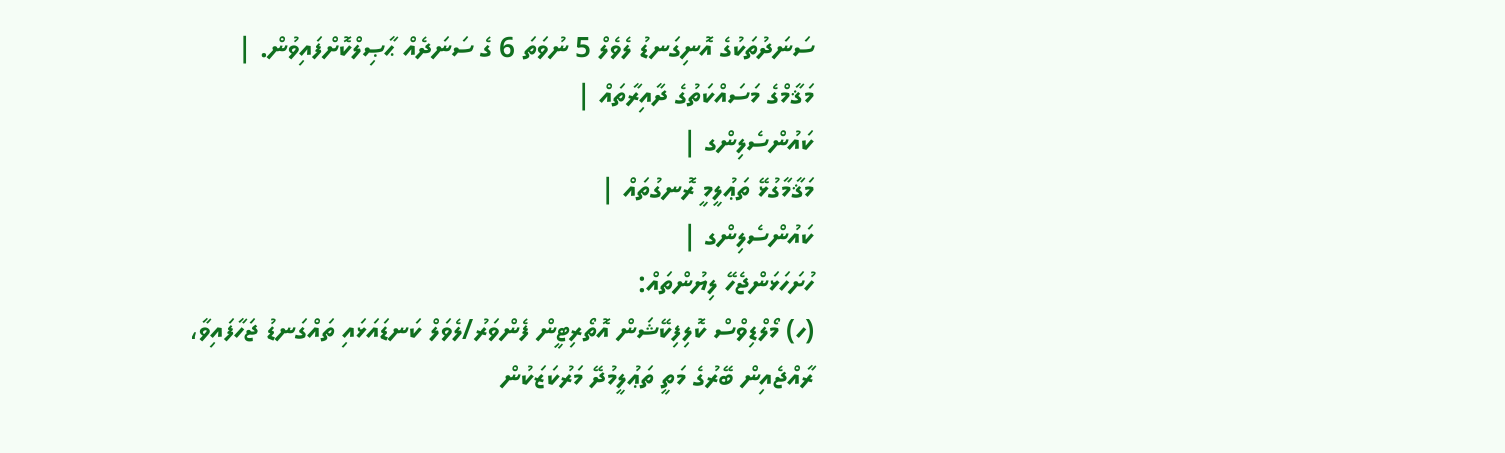ސަނަދުތަކުގެ އޮނިގަނޑު ލެވެލް 5 ނުވަތަ 6 ގެ ސަނަދެއް ޙާޞިލްކޮށްފައިވުން. |
މަޤާމްގެ މަސައްކަތުގެ ދާއިރާތައް |
ކައުންސެލިންގ |
މަޤާމާގުޅޭ ތަޢުލީމީ ރޮނގުތައް |
ކައުންސެލިންގ |
ހުށަހަޅަންޖެހޭ ލިޔުންތައް:
(ހ) މޯލްޑިވްސް ކޮލިފިކޭޝަން އޮތޯރިޓީން ފެންވަރު/ލެވަލް ކަނޑައަޅައި ތައްގަނޑު ޖަހާފައިވާ، ރާއްޖެއިން ބޭރުގެ މަތީ ތަޢުލީމުދޭ މަރުކަޒަކުން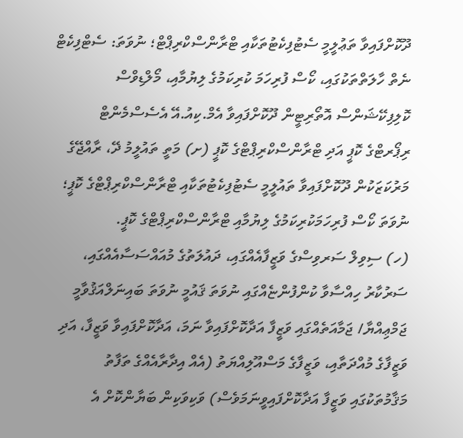ދޫކޮށްފައިވާ ތަޢުލީމީ ސެޓުފިކެޓުތަކާއި ޓްރާންސްކްރިޕްޓް؛ ނުވަތަ: ސެޓްފިކެޓް ނެތް ހާލަތްތަކުގައި، ކޯސް ފުރިހަމަ ކުރިކަމުގެ ލިޔުމާއި، މޯލްޑިވްސް ކޮލިފިކޭޝަންސް އޮތޯރިޓީން ދޫކޮށްފައިވާ އެމް.ކިއު.އޭ އެސެސްމެންޓް ރިޕޯރޓްގެ ކޮޕީ އަދި ޓްރާންސްކްރިޕްޓްގެ ކޮޕީ (ށ) މަތީ ތައުލީމު ދޭ، ރާއްޖޭގެ މަރުކަޒަކުން ދޫކޮށްފައިވާ ތައުލީމީ ސެޓުފިކެޓުތަކާއި ޓްރާންސްކްރިޕްޓްގެ ކޮޕީ؛ ނުވަތަ ކޯސް ފުރިހަމަކުރިކަމުގެ ލިޔުމާއި ޓްރާންސްކްރިޕްޓްގެ ކޮޕީ.
(ހ) ސިވިލް ސަރވިސްގެ ވަޒީފާއެއްގައި، ދައުލަތުގެ މުއައްސަސާއެއްގައި، ސަރުކާރު ހިއްސާވާ ކުންފުންޏެއްގައި ނުވަތަ ޤައުމީ ނުވަތަ ބައިނަލްއަޤުވާމީ ޖަމްޢިއްޔާ/ ޖަމާއަތެއްގައި ވަޒީފާ އަދާކޮށްފައިވާ ނަމަ، އަދާކޮށްފައިވާ ވަޒީފާ، އަދި ވަޒީފާގެ މުއްދަތާއި، ވަޒީފާގެ މަސްއޫލިއްޔަތު (އެއް އިދާރާއެއްގެ ތަފާތު މަޤާމުތަކުގައި ވަޒީފާ އަދާކޮށްފައިވީނަމަވެސް) ވަކިވަކިން ބަޔާންކޮށް އެ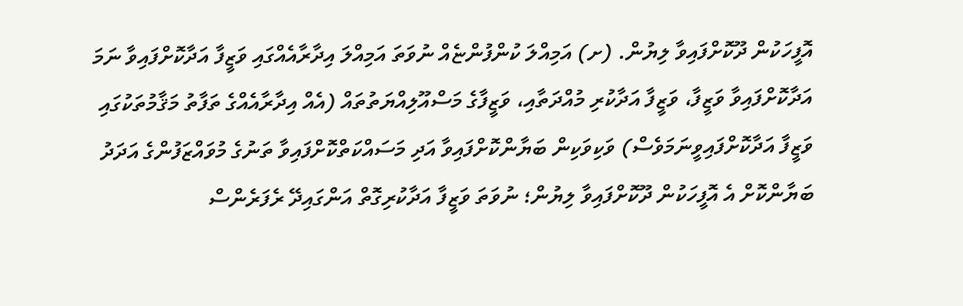އޮފީހަކުން ދޫކޮށްފައިވާ ލިޔުން. (ށ) އަމިއްލަ ކުންފުންޏެއް ނުވަތަ އަމިއްލަ އިދާރާއެއްގައި ވަޒީފާ އަދާކޮށްފައިވާ ނަމަ އަދާކޮށްފައިވާ ވަޒީފާ، ވަޒީފާ އަދާކުރި މުއްދަތާއި، ވަޒީފާގެ މަސްއޫލިއްޔަތުތައް (އެއް އިދާރާއެއްގެ ތަފާތު މަޤާމުތަކުގައި ވަޒީފާ އަދާކޮށްފައިވީނަމަވެސް) ވަކިވަކިން ބަޔާންކޮށްފައިވާ އަދި މަސައްކަތްކޮށްފައިވާ ތަނުގެ މުވައްޒަފުންގެ އަދަދު ބަޔާންކޮށް އެ އޮފީހަކުން ދޫކޮށްފައިވާ ލިޔުން؛ ނުވަތަ ވަޒީފާ އަދާކުރިގޮތް އަންގައިދޭ ރެފަރެންސް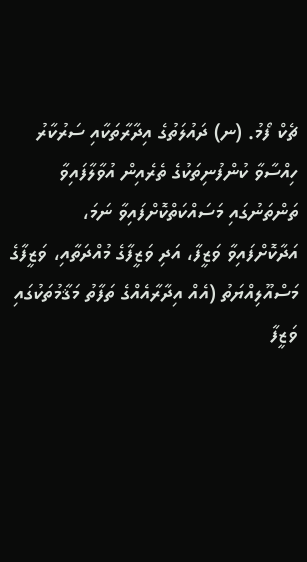ޗެކް ފޯމު. (ނ) ދައުލަތުގެ އިދާރާތަކާއި ސަރުކާރު ހިއްސާވާ ކުންފުނިތަކުގެ ތެރެއިން އުވާލާފައިވާ ތަންތަނުގައި މަސައްކަތްކޮށްފައިވާ ނަމަ، އަދާކޮށްފައިވާ ވަޒީފާ، އަދި ވަޒީފާގެ މުއްދަތާއި، ވަޒީފާގެ މަސްއޫލިއްޔަތު (އެއް އިދާރާއެއްގެ ތަފާތު މަޤާމުތަކުގައި ވަޒީފާ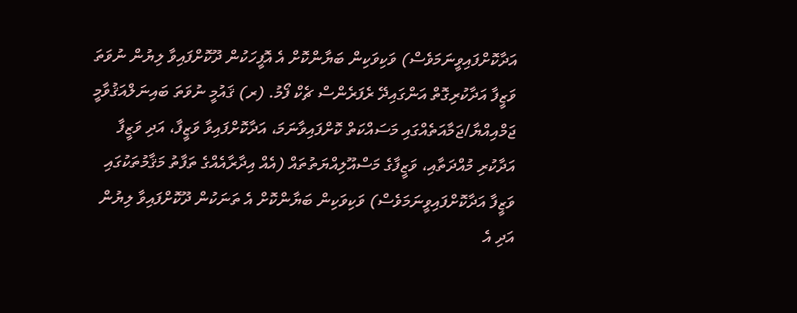އަދާކޮށްފައިވީނަމަވެސް) ވަކިވަކިން ބަޔާންކޮށް އެ އޮފީހަކުން ދޫކޮށްފައިވާ ލިޔުން ނުވަތަ ވަޒީފާ އަދާކުރިގޮތް އަންގައިދޭ ރެފަރެންސް ޗެކް ފޯމު. (ރ) ޤައުމީ ނުވަތަ ބައިނަލްއަޤުވާމީ ޖަމްއިއްޔާ/ޖަމާއަތެއްގައި މަސައްކަތް ކޮށްފައިވާނަމަ، އަދާކޮށްފައިވާ ވަޒީފާ، އަދި ވަޒީފާ އަދާކުރި މުއްދަތާއި، ވަޒީފާގެ މަސްއޫލިއްޔަތުތައް (އެއް އިދާރާއެއްގެ ތަފާތު މަޤާމުތަކުގައި ވަޒީފާ އަދާކޮށްފައިވީނަމަވެސް) ވަކިވަކިން ބަޔާންކޮށް އެ ތަނަކުން ދޫކޮށްފައިވާ ލިޔުން އަދި އެ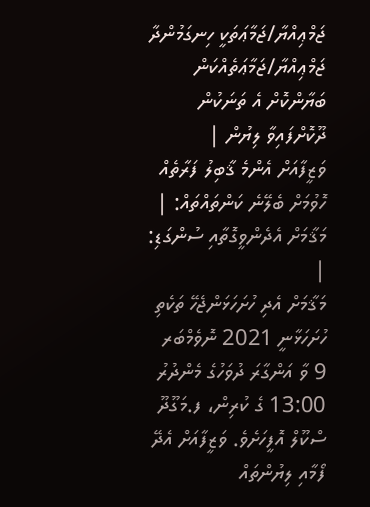ޖަމްޢިއްޔާ/ޖަމާޢަތަކީ ހިނގަމުންދާ ޖަމްޢިއްޔާ/ޖަމާޢަތެއްކަން ބަޔާންކޮށް އެ ތަނަކުން ދޫކޮށްފައިވާ ލިޔުން |
ވަޒީފާއަށް އެންމެ ޤާބިލު ފަރާތެއް ހޮވުމަށް ބެލޭނެ ކަންތައްތައް: |
މަޤާމަށް އެދެންވީގޮތާއި ސުންގަޑި: |
މަޤާމަށް އެދި ހުށަހަޅަންޖެހޭ ތަކެތި ހުށަހަޅާނީ 2021 ނޮވެމްބަރ 9 ވާ އަންގާރަ ދުވަހުގެ މެންދުރު 13:00 ގެ ކުރިން، ފ.މަގޫދޫ ސްކޫލް އޮފީހަށެވެ. ވަޒީފާއަށް އެދޭ ފޯމާއި ލިޔުންތައް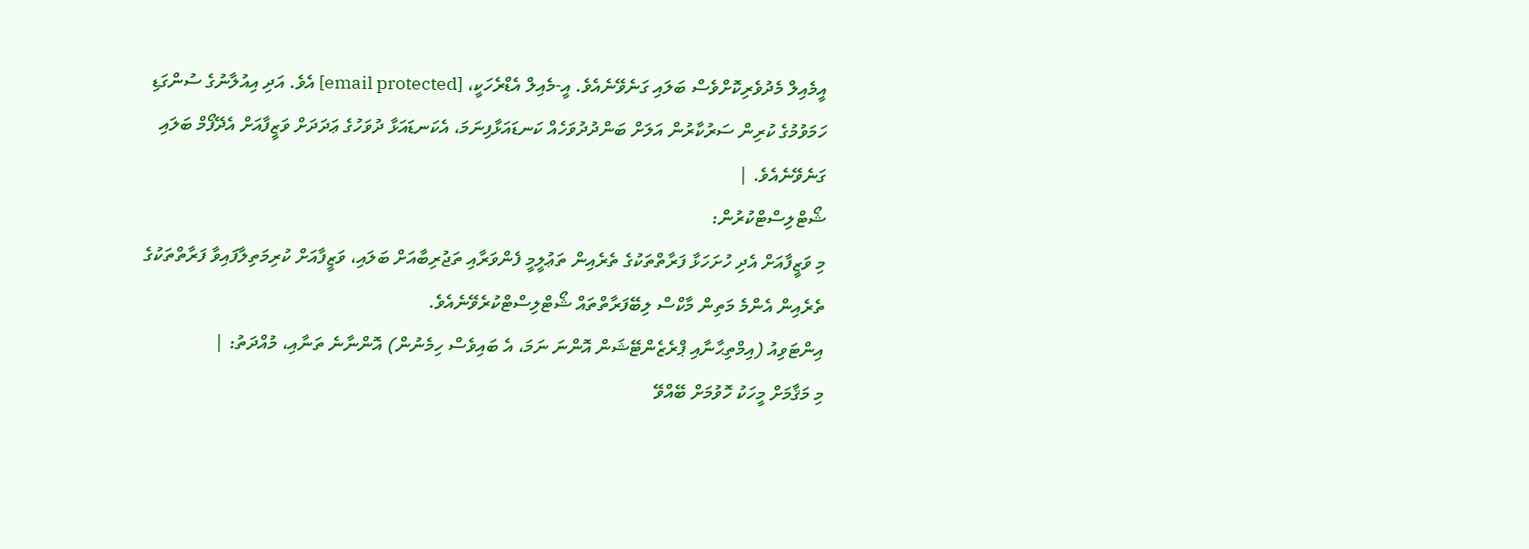އީމެއިލް މެދުވެރިކޮށްވެސް ބަލައި ގަނެވޭނެއެވެ. އީ-މެއިލް އެޑްރެހަކީ، [email protected] އެވެ. އަދި އިއުލާނުގެ ސުންގަޑި ހަމަވުމުގެ ކުރިން ސަރުކާރުން އަލަށް ބަންދުދުވަހެއް ކަނޑައަޅާފިނަމަ، އެކަނޑައަޅާ ދުވަހުގެ ޢަދަދަށް ވަޒީފާއަށް އެދޭފޯމް ބަލައި ގަނެވޭނެއެވެ. |
ޝޯޓްލިސްޓްކުރުން:
މި ވަޒީފާއަށް އެދި ހުށަހަޅާ ފަރާތްތަކުގެ ތެރެއިން ތަޢުލީމީ ފެންވަރާއި ތަޖުރިބާއަށް ބަލައި، ވަޒީފާއަށް ކުރިމަތިލާފައިވާ ފަރާތްތަކުގެ ތެރެއިން އެންމެ މަތިން މާކްސް ލިބޭފަރާތްތައް ޝޯޓްލިސްޓްކުރެވޭނެއެވެ.
އިންޓަވިއު (އިމްތިޙާނާއި ޕްރެޒެންޓޭޝަން އޮންނަ ނަމަ، އެ ބައިވެސް ހިމެނުން) އޮންނާނެ ތަނާއި، މުއްދަތު: |
މި މަޤާމަށް މީހަކު ހޮވުމަށް ބޭއްވޭ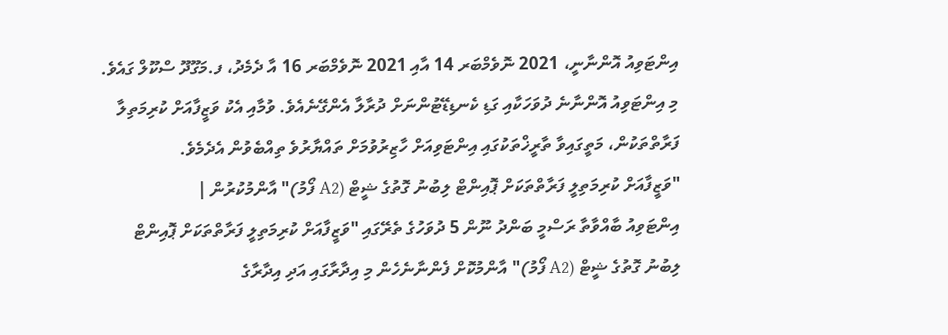އިންޓަވިއު އޮންނާނީ، 2021 ނޮވެމްބަރ 14 އާއި 2021 ނޮވެމްބަރ 16 އާ ދެމެދު، ފ.މަގޫދޫ ސްކޫލް ގައެވެ. މި އިންޓަވިއު އޮންނާނެ ދުވަހަކާއި ގަޑި ކެނޑިޑޭޓުންނަށް ދުރާލާ އެންގޭނެއެވެ. ވުމާއި އެކު ވަޒީފާއަށް ކުރިމަތިލާ ފަރާތްތަކުން، މަތީގައިވާ ތާރީޚްތަކުގައި އިންޓަވިއަށް ހާޒިރުވުމަށް ތައްޔާރުވެ ތިއްބެވުން އެދެމެވެ.
"ވަޒީފާއަށް ކުރިމަތިލީ ފަރާތްތަކަށް ޕޮއިންޓް ލިބުނު ގޮތުގެ ޝީޓް (A2 ފޯމު)" އާންމުކުރުން |
އިންޓަވިއު ބާއްވާތާ ރަސްމީ ބަންދު ނޫން 5 ދުވަހުގެ ތެރޭގައި "ވަޒީފާއަށް ކުރިމަތިލީ ފަރާތްތަކަށް ޕޮއިންޓް ލިބުނު ގޮތުގެ ޝީޓް (A2 ފޯމު)" އާންމުކޮށް ފެންނާނެހެން މި އިދާރާގައި އަދި އިދާރާގެ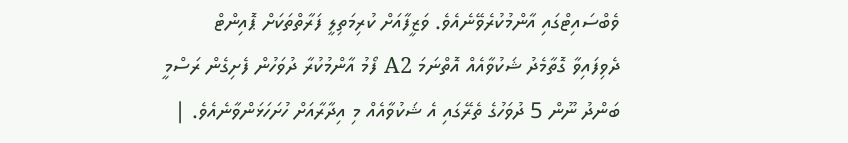ވެބްސައިޓްގައި އާންމުކުރެވޭނެއެވެ. ވަޒީފާއަށް ކުރިމަތިލީ ފަރާތްތަކަށް ޕޮއިންޓް ދެވިފައިވާ ގޮތާމެދު ޝަކުވާއެއް އޮތްނަމަ A2 ފޯމު އާންމުކުރާ ދުވަހުން ފެށިގެން ރަސްމީ ބަންދު ނޫން 5 ދުވަހުގެ ތެރޭގައި އެ ޝަކުވާއެއް މި އިދާރާއަށް ހުށަހަޅަންވާނެއެވެ. |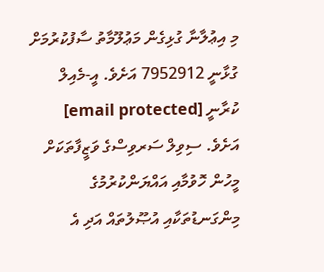މި އިޢުލާނާ ގުޅިގެން މަޢުލޫމާތު ސާފުކުރުމަށް ގުޅާނީ 7952912 އަށެވެ. އީ-މެއިލް ކުރާނީ [email protected] އަށެވެ. ސިވިލް ސަރވިސްގެ ވަޒީފާތަކަށް މީހުން ހޮވުމާއި އައްޔަންކުރުމުގެ މިންގަނޑުތަކާއި އުޞޫލުތައް އަދި އެ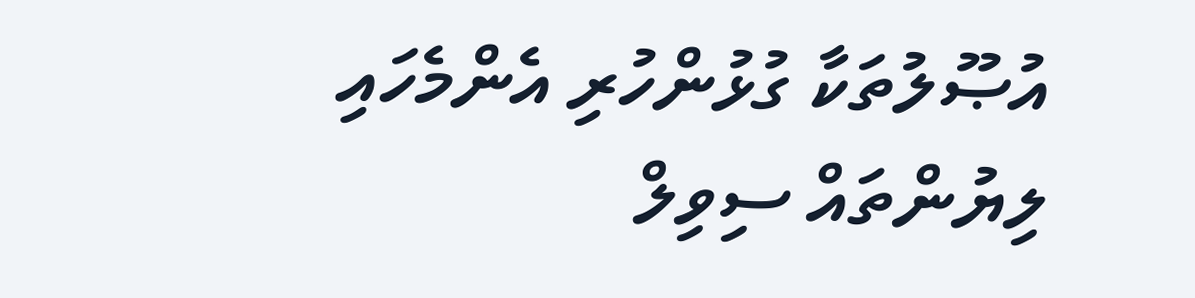އުޞޫލުތަކާ ގުޅުންހުރި އެންމެހައި ލިޔުންތައް ސިވިލް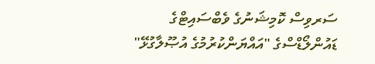ސަރވިސް ކޮމިޝަނުގެ ވެބްސައިޓްގެ ޑައުންލޯޑްސްގެ "އައްޔަންކުރުމުގެ އުޞޫލާގުޅޭ"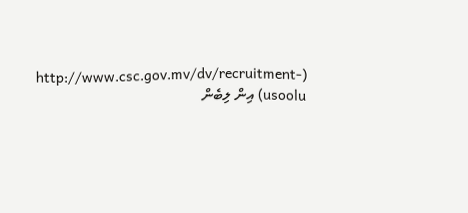(http://www.csc.gov.mv/dv/recruitment-usoolu) އިން ލިބެން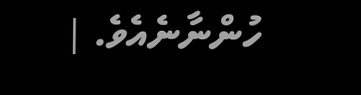ހުންނާނެއެވެ. |